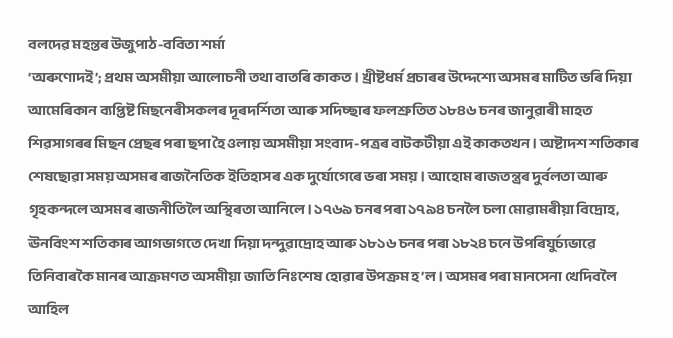বলদেৱ মহন্তৰ উজুপাঠ-ববিতা শৰ্মা
‘অৰুণোদই’; প্ৰথম অসমীয়া আলোচনী তথা বাতৰি কাকত। খ্ৰীষ্টধৰ্ম প্ৰচাৰৰ উদ্দেশ্যে অসমৰ মাটিত ভৰি দিয়া আমেৰিকান ব্যপ্তিষ্ট মিছনেৰীসকলৰ দূৰদৰ্শিতা আৰু সদিচ্ছাৰ ফলশ্ৰুতিত ১৮৪৬ চনৰ জানুৱাৰী মাহত শিৱসাগৰৰ মিছন প্ৰেছৰ পৰা ছপা হৈ ওলায় অসমীয়া সংবাদ-পত্ৰৰ বাটকটীয়া এই কাকতখন। অষ্টাদশ শতিকাৰ শেষছোৱা সময় অসমৰ ৰাজনৈতিক ইতিহাসৰ এক দুৰ্যোগেৰে ভৰা সময়। আহোম ৰাজতন্ত্ৰৰ দুৰ্বলতা আৰু গৃহকন্দলে অসমৰ ৰাজনীতিলৈ অস্থিৰতা আনিলে। ১৭৬৯ চনৰ পৰা ১৭৯৪ চনলৈ চলা মোৱামৰীয়া বিদ্ৰোহ, ঊনবিংশ শতিকাৰ আগভাগতে দেখা দিয়া দন্দুৱাদ্ৰোহ আৰু ১৮১৬ চনৰ পৰা ১৮২৪ চনে উপৰিযুৰ্চ্যভাৱে তিনিবাৰকৈ মানৰ আক্ৰমণত অসমীয়া জাতি নিঃশেষ হোৱাৰ উপক্ৰম হ’ল। অসমৰ পৰা মানসেনা খেদিবলৈ আহিল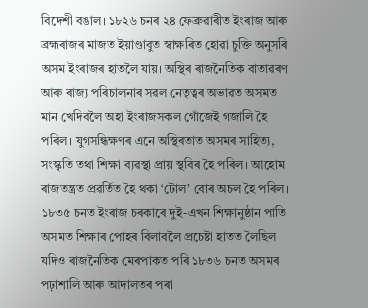বিদেশী বঙাল। ১৮২৬ চনৰ ২৪ ফেব্ৰুৱাৰীত ইংৰাজ আৰু ব্ৰহ্মৰাজৰ মাজত ইয়াণ্ডাবুত স্বাক্ষৰিত হোৱা চুক্তি অনুসৰি অসম ইংৰাজৰ হাতলৈ যায়। অস্থিৰ ৰাজনৈতিক বাতাৱৰণ আৰু ৰাজ্য পৰিচালনাৰ সৱল নেতৃত্বৰ অভাৱত অসমত মান খেদিবলৈ অহা ইংৰাজসকল গোঁজেই গজালি হৈ পৰিল। যুগসন্ধিক্ষণৰ এনে অস্থিৰতাত অসমৰ সাহিত্য, সংস্কৃতি তথা শিক্ষা ব্যৱস্থা প্ৰায় স্থবিৰ হৈ পৰিল। আহোম ৰাজতন্ত্ৰত প্ৰৱৰ্তিত হৈ থকা ‘টোল’ বোৰ অচল হৈ পৰিল। ১৮৩৫ চনত ইংৰাজ চৰকাৰে দুই-এখন শিক্ষানুষ্ঠান পাতি অসমত শিক্ষাৰ পোহৰ বিলাবলৈ প্ৰচেষ্টা হাতত লৈছিল যদিও ৰাজনৈতিক মেৰপাকত পৰি ১৮৩৬ চনত অসমৰ পঢ়াশালি আৰু আদালতৰ পৰা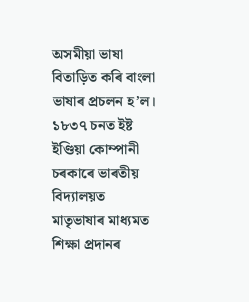অসমীয়া ভাষা বিতাড়িত কৰি বাংলা ভাষাৰ প্ৰচলন হ’ল। ১৮৩৭ চনত ইষ্ট ইণ্ডিয়া কোম্পানী চৰকাৰে ভাৰতীয় বিদ্যালয়ত মাতৃভাষাৰ মাধ্যমত শিক্ষা প্ৰদানৰ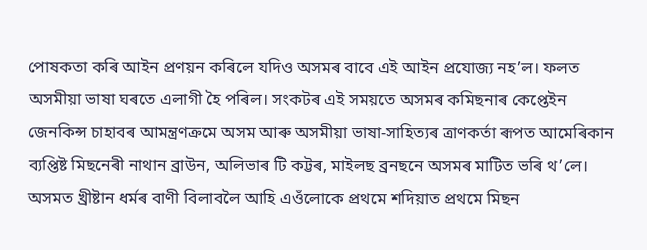পোষকতা কৰি আইন প্ৰণয়ন কৰিলে যদিও অসমৰ বাবে এই আইন প্ৰযোজ্য নহ’ল। ফলত অসমীয়া ভাষা ঘৰতে এলাগী হৈ পৰিল। সংকটৰ এই সময়তে অসমৰ কমিছনাৰ কেপ্তেইন জেনকিন্স চাহাবৰ আমন্ত্ৰণক্ৰমে অসম আৰু অসমীয়া ভাষা-সাহিত্যৰ ত্ৰাণকৰ্তা ৰূপত আমেৰিকান ব্যপ্তিষ্ট মিছনেৰী নাথান ব্ৰাউন, অলিভাৰ টি কট্টৰ, মাইলছ ব্ৰনছনে অসমৰ মাটিত ভৰি থ’লে। অসমত খ্ৰীষ্টান ধৰ্মৰ বাণী বিলাবলৈ আহি এওঁলোকে প্ৰথমে শদিয়াত প্ৰথমে মিছন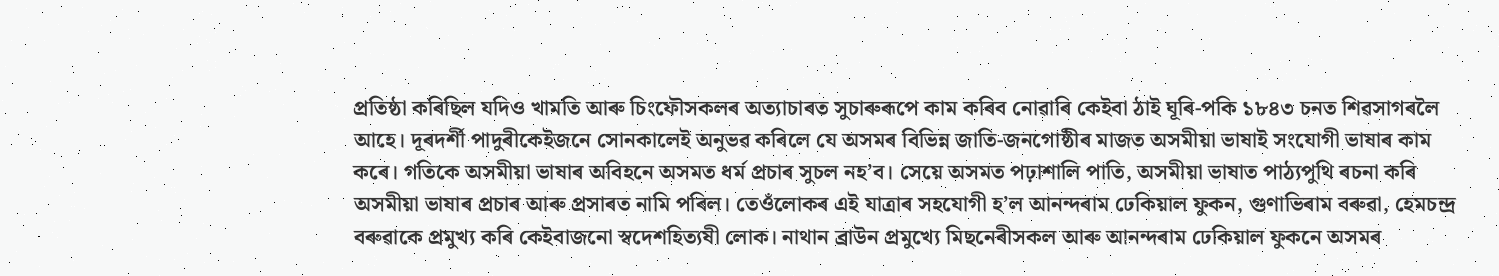প্ৰতিষ্ঠা কৰিছিল যদিও খামতি আৰু চিংফৌসকলৰ অত্যাচাৰত সুচাৰুৰূপে কাম কৰিব নোৱাৰি কেইবা ঠাই ঘূৰি-পকি ১৮৪৩ চনত শিৱসাগৰলৈ আহে। দূৰদৰ্শী পাদুৰীকেইজনে সোনকালেই অনুভৱ কৰিলে যে অসমৰ বিভিন্ন জাতি-জনগোষ্ঠীৰ মাজত অসমীয়া ভাষাই সংযোগী ভাষাৰ কাম কৰে। গতিকে অসমীয়া ভাষাৰ অবিহনে অসমত ধৰ্ম প্ৰচাৰ সুচল নহ’ব। সেয়ে অসমত পঢ়াশালি পাতি, অসমীয়া ভাষাত পাঠ্যপুথি ৰচনা কৰি অসমীয়া ভাষাৰ প্ৰচাৰ আৰু প্ৰসাৰত নামি পৰিল। তেওঁলোকৰ এই যাত্ৰাৰ সহযোগী হ’ল আনন্দৰাম ঢেকিয়াল ফুকন, গুণাভিৰাম বৰুৱা, হেমচন্দ্ৰ বৰুৱাকে প্ৰমুখ্য কৰি কেইবাজনো স্বদেশহিত্যষী লোক। নাথান ব্ৰাউন প্ৰমুখ্যে মিছনেৰীসকল আৰু আনন্দৰাম ঢেকিয়াল ফুকনে অসমৰ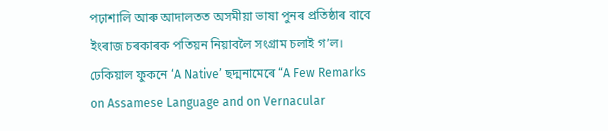পঢ়াশালি আৰু আদালতত অসমীয়া ভাষা পুনৰ প্ৰতিষ্ঠাৰ বাবে ইংৰাজ চৰকাৰক পতিয়ন নিয়াবলৈ সংগ্ৰাম চলাই গ’ল। ঢেকিয়াল ফুকনে ‘A Native’ ছদ্মনামেৰে “A Few Remarks on Assamese Language and on Vernacular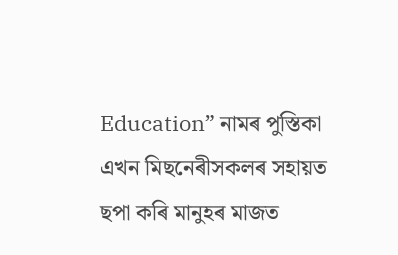Education” নামৰ পুস্তিকা এখন মিছনেৰীসকলৰ সহায়ত ছপা কৰি মানুহৰ মাজত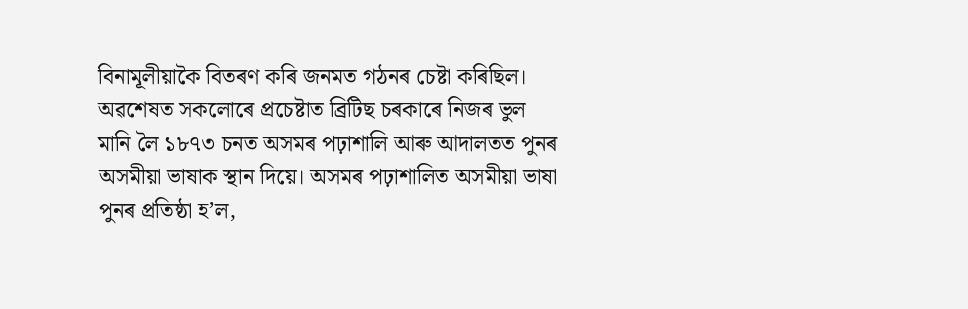বিনামূলীয়াকৈ বিতৰণ কৰি জনমত গঠনৰ চেষ্টা কৰিছিল। অৱশেষত সকলোৰে প্ৰচেষ্টাত ব্ৰিটিছ চৰকাৰে নিজৰ ভুল মানি লৈ ১৮৭৩ চনত অসমৰ পঢ়াশালি আৰু আদালতত পুনৰ অসমীয়া ভাষাক স্থান দিয়ে। অসমৰ পঢ়াশালিত অসমীয়া ভাষা পুনৰ প্ৰতিষ্ঠা হ’ল,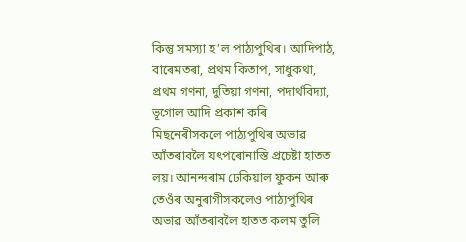কিন্তু সমস্যা হ’ল পাঠ্যপুথিৰ। আদিপাঠ, বাৰেমতৰা, প্ৰথম কিতাপ, সাধুকথা, প্ৰথম গণনা, দুতিয়া গণনা, পদাৰ্থবিদ্যা, ভূগোল আদি প্ৰকাশ কৰি মিছনেৰীসকলে পাঠ্যপুথিৰ অভাৱ আঁতৰাবলৈ যৎপৰোনাস্তি প্ৰচেষ্টা হাতত লয়। আনন্দৰাম ঢেকিয়াল ফুকন আৰু তেওঁৰ অনুৰাগীসকলেও পাঠ্যপুথিৰ অভাৱ আঁতৰাবলৈ হাতত কলম তুলি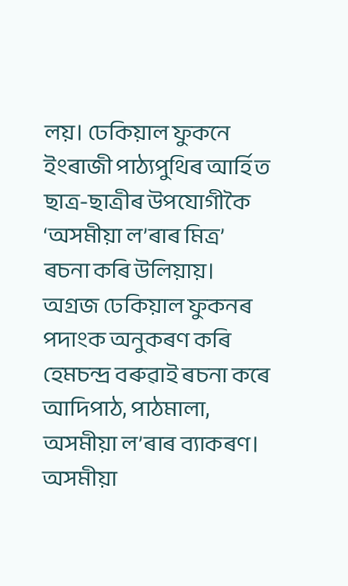লয়। ঢেকিয়াল ফুকনে ইংৰাজী পাঠ্যপুথিৰ আৰ্হিত ছাত্ৰ-ছাত্ৰীৰ উপযোগীকৈ ‘অসমীয়া ল’ৰাৰ মিত্ৰ’ ৰচনা কৰি উলিয়ায়। অগ্ৰজ ঢেকিয়াল ফুকনৰ পদাংক অনুকৰণ কৰি হেমচন্দ্ৰ বৰুৱাই ৰচনা কৰে আদিপাঠ, পাঠমালা, অসমীয়া ল’ৰাৰ ব্যাকৰণ। অসমীয়া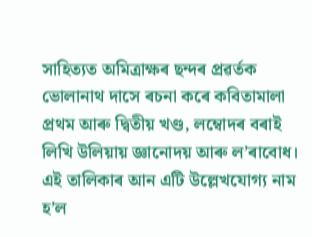সাহিত্যত অমিত্ৰাক্ষৰ ছন্দৰ প্ৰৱৰ্তক ভোলানাথ দাসে ৰচনা কৰে কবিতামালা প্ৰথম আৰু দ্বিতীয় খণ্ড, লম্বোদৰ বৰাই লিখি উলিয়ায় জ্ঞানোদয় আৰু ল’ৰাবোধ। এই তালিকাৰ আন এটি উল্লেখযোগ্য নাম হ’ল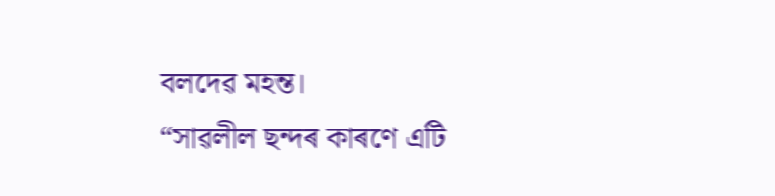বলদেৱ মহন্ত।
“সাৱলীল ছন্দৰ কাৰণে এটি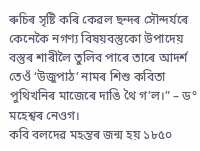ৰুচিৰ সৃষ্টি কৰি কেৱল ছন্দৰ সৌন্দৰ্যৰে কেনেকৈ নগণ্য বিষয়বস্তুকো উপাদেয় বস্তুৰ শাৰীলৈ তুলিব পাৰে তাৰে আদৰ্শ তেওঁ ‘উজুপাঠ’ নামৰ শিশু কবিতা পুথিখনিৰ মাজেৰে দাঙি থৈ গ’ল।” – ড° মহেশ্বৰ নেওগ।
কবি বলদেৱ মহন্তৰ জন্ম হয় ১৮৫০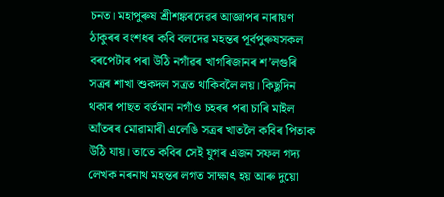চনত। মহাপুৰুষ শ্ৰীশঙ্কৰদেৱৰ আজ্ঞাপৰ নাৰায়ণ ঠাকুৰৰ বংশধৰ কবি বলদেৱ মহন্তৰ পূৰ্বপুৰুষসকল বৰপেটাৰ পৰা উঠি নগাঁৱৰ খাগৰিজানৰ শ’লগুৰি সত্ৰৰ শাখা শুকদল সত্ৰত থাকিবলৈ লয়। কিছুদিন থকাৰ পাছত বৰ্তমান নগাঁও চহৰৰ পৰা চাৰি মাইল আঁতৰৰ মোৱামাৰী এলেঙি সত্ৰৰ খাতলৈ কবিৰ পিতাক উঠি যায়। তাতে কবিৰ সেই যুগৰ এজন সফল গদ্য লেখক নৰনাথ মহন্তৰ লগত সাক্ষাৎ হয় আৰু দুয়ো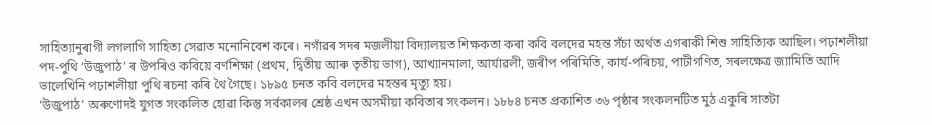সাহিত্যানুৰাগী লগলাগি সাহিত্য সেৱাত মনোনিবেশ কৰে। নগাঁৱৰ সদৰ মজলীয়া বিদ্যালয়ত শিক্ষকতা কৰা কবি বলদেৱ মহন্ত সঁচা অৰ্থত এগৰাকী শিশু সাহিত্যিক আছিল। পঢ়াশলীয়া পদ-পুথি ‘উজুপাঠ’ ৰ উপৰিও কবিয়ে বৰ্ণশিক্ষা (প্ৰথম, দ্বিতীয় আৰু তৃতীয় ভাগ), আখ্যানমালা, আৰ্যাৱলী, জৰীপ পৰিমিতি, কাৰ্য-পৰিচয়, পাটীগণিত, সৰলক্ষেত্ৰ জ্যামিতি আদি ভালেখিনি পঢ়াশলীয়া পুথি ৰচনা কৰি থৈ গৈছে। ১৮৯৫ চনত কবি বলদেৱ মহন্তৰ মৃত্যু হয়।
‘উজুপাঠ’ অৰুণোদই যুগত সংকলিত হোৱা কিন্তু সৰ্বকালৰ শ্ৰেষ্ঠ এখন অসমীয়া কবিতাৰ সংকলন। ১৮৮৪ চনত প্ৰকাশিত ৩৬ পৃষ্ঠাৰ সংকলনটিত মুঠ একুৰি সাতটা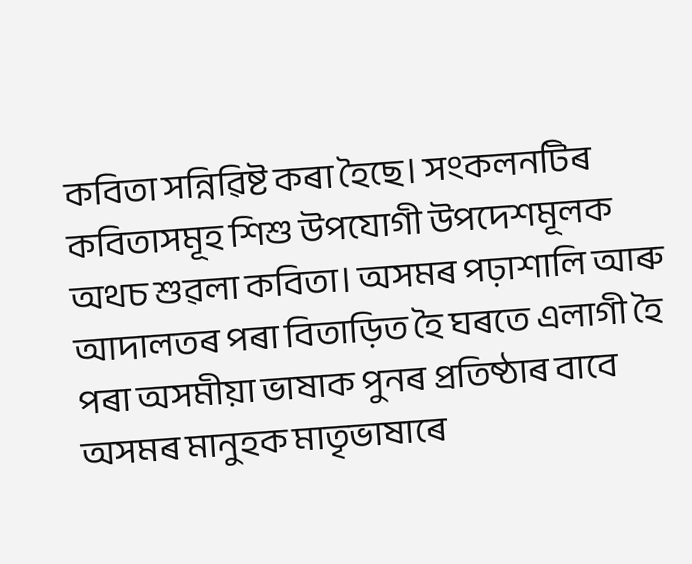কবিতা সন্নিৱিষ্ট কৰা হৈছে। সংকলনটিৰ কবিতাসমূহ শিশু উপযোগী উপদেশমূলক অথচ শুৱলা কবিতা। অসমৰ পঢ়াশালি আৰু আদালতৰ পৰা বিতাড়িত হৈ ঘৰতে এলাগী হৈ পৰা অসমীয়া ভাষাক পুনৰ প্ৰতিষ্ঠাৰ বাবে অসমৰ মানুহক মাতৃভাষাৰে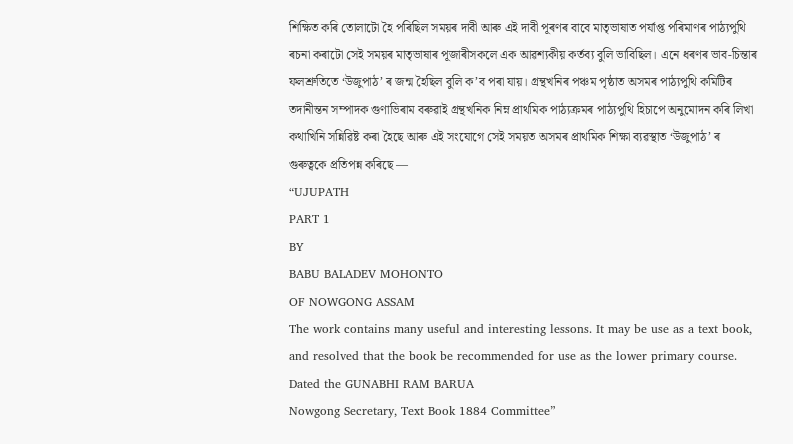শিক্ষিত কৰি তোলাটো হৈ পৰিছিল সময়ৰ দাবী আৰু এই দাবী পূৰণৰ বাবে মাতৃভাষাত পৰ্যাপ্ত পৰিমাণৰ পাঠ্যপুথি ৰচনা কৰাটো সেই সময়ৰ মাতৃভাষাৰ পূজাৰীসকলে এক আৱশ্যকীয় কৰ্তব্য বুলি ভাবিছিল। এনে ধৰণৰ ভাব-চিন্তাৰ ফলশ্ৰুতিতে ‘উজুপাঠ’ ৰ জন্ম হৈছিল বুলি ক’ব পৰা যায়। গ্ৰন্থখনিৰ পঞ্চম পৃষ্ঠাত অসমৰ পাঠ্যপুথি কমিটিৰ তদানীন্তন সম্পাদক গুণাভিৰাম বৰুৱাই গ্ৰন্থখনিক নিম্ন প্ৰাথমিক পাঠ্যক্ৰমৰ পাঠ্যপুথি হিচাপে অনুমোদন কৰি লিখা কথাখিনি সন্নিৱিষ্ট কৰা হৈছে আৰু এই সংযোগে সেই সময়ত অসমৰ প্ৰাথমিক শিক্ষা ব্যৱস্থাত ‘উজুপাঠ’ ৰ গুৰুত্বকে প্ৰতিপন্ন কৰিছে —
“UJUPATH
PART 1
BY
BABU BALADEV MOHONTO
OF NOWGONG ASSAM
The work contains many useful and interesting lessons. It may be use as a text book, and resolved that the book be recommended for use as the lower primary course.
Dated the GUNABHI RAM BARUA
Nowgong Secretary, Text Book 1884 Committee”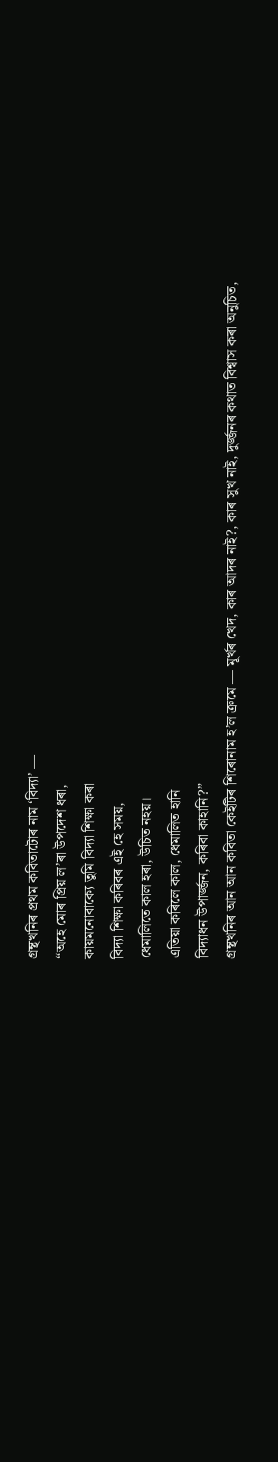গ্ৰন্থখনিৰ প্ৰথম কবিতাটোৰ নাম ‘বিদ্যা’ —
“অহে মোৰ প্ৰিয় ল’ৰা উপদেশ ধৰা,
কায়মনোবাক্যে তুমি বিদ্যা শিক্ষা কৰা
বিদ্যা শিক্ষা কৰিবৰ এই হে সময়,
ধেমালিতে কাল হৰা, উচিত নহয়।
এতিয়া কৰিলে কাল, ধেমালিত হানি
বিদ্যাধন উপাৰ্জ্জন, কৰিবা কাহানি?”
গ্ৰন্থখনিৰ আন আন কবিতা কেইটিৰ শিৰোনাম হ’ল ক্ৰমে — মূৰ্খৰ খেদ, কাৰ আদৰ নাই?, কাৰ সুখ নাই, দুৰ্জ্জনৰ কথাত বিশ্বাস কৰা অনুচিত,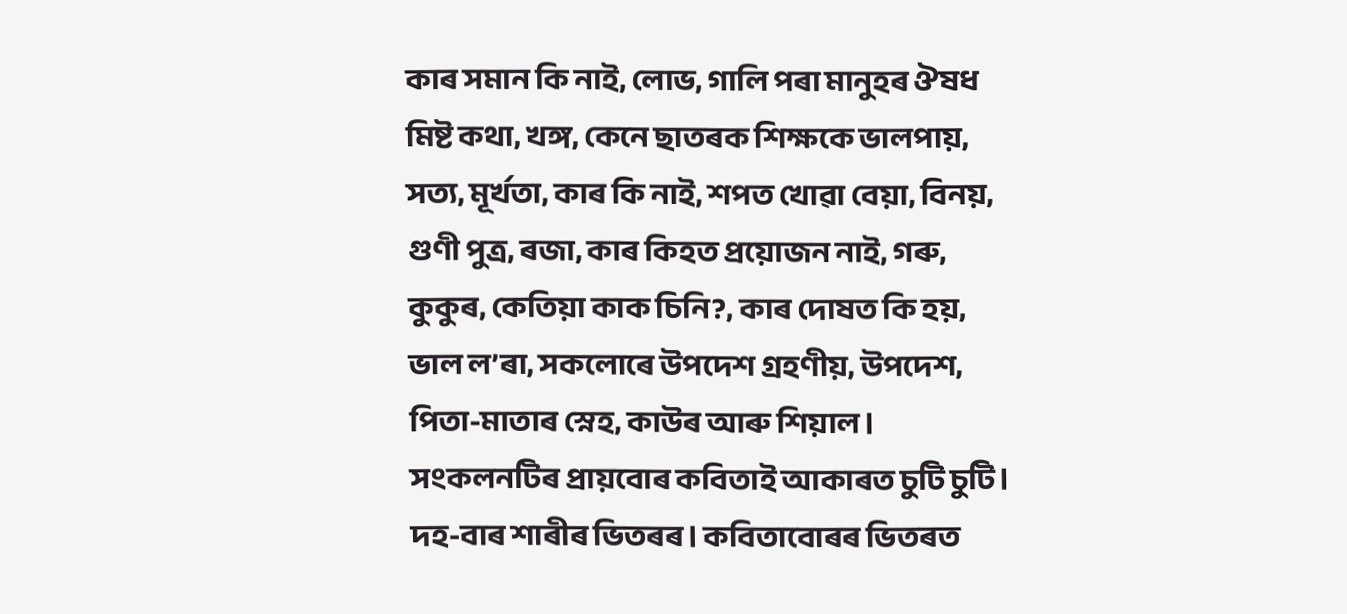কাৰ সমান কি নাই, লোভ, গালি পৰা মানুহৰ ঔষধ মিষ্ট কথা, খঙ্গ, কেনে ছাতৰক শিক্ষকে ভালপায়, সত্য, মূৰ্খতা, কাৰ কি নাই, শপত খোৱা বেয়া, বিনয়, গুণী পুত্ৰ, ৰজা, কাৰ কিহত প্ৰয়োজন নাই, গৰু, কুকুৰ, কেতিয়া কাক চিনি?, কাৰ দোষত কি হয়, ভাল ল’ৰা, সকলোৰে উপদেশ গ্ৰহণীয়, উপদেশ, পিতা-মাতাৰ স্নেহ, কাউৰ আৰু শিয়াল।
সংকলনটিৰ প্ৰায়বোৰ কবিতাই আকাৰত চুটি চুটি। দহ-বাৰ শাৰীৰ ভিতৰৰ। কবিতাবোৰৰ ভিতৰত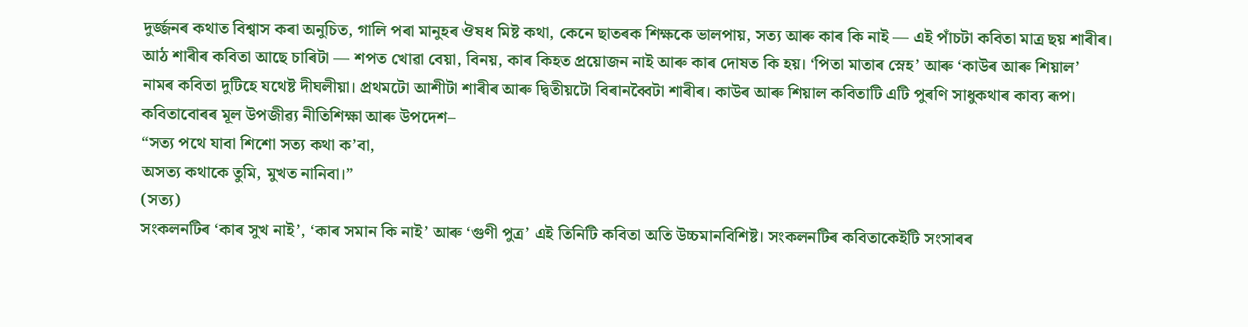দুৰ্জ্জনৰ কথাত বিশ্বাস কৰা অনুচিত, গালি পৰা মানুহৰ ঔষধ মিষ্ট কথা, কেনে ছাতৰক শিক্ষকে ভালপায়, সত্য আৰু কাৰ কি নাই — এই পাঁচটা কবিতা মাত্ৰ ছয় শাৰীৰ। আঠ শাৰীৰ কবিতা আছে চাৰিটা — শপত খোৱা বেয়া, বিনয়, কাৰ কিহত প্ৰয়োজন নাই আৰু কাৰ দোষত কি হয়। ‘পিতা মাতাৰ স্নেহ’ আৰু ‘কাউৰ আৰু শিয়াল’ নামৰ কবিতা দুটিহে যথেষ্ট দীঘলীয়া। প্ৰথমটো আশীটা শাৰীৰ আৰু দ্বিতীয়টো বিৰানব্বৈটা শাৰীৰ। কাউৰ আৰু শিয়াল কবিতাটি এটি পুৰণি সাধুকথাৰ কাব্য ৰূপ। কবিতাবোৰৰ মূল উপজীৱ্য নীতিশিক্ষা আৰু উপদেশ–
“সত্য পথে যাবা শিশো সত্য কথা ক’বা,
অসত্য কথাকে তুমি, মুখত নানিবা।”
(সত্য)
সংকলনটিৰ ‘কাৰ সুখ নাই’, ‘কাৰ সমান কি নাই’ আৰু ‘গুণী পুত্ৰ’ এই তিনিটি কবিতা অতি উচ্চমানবিশিষ্ট। সংকলনটিৰ কবিতাকেইটি সংসাৰৰ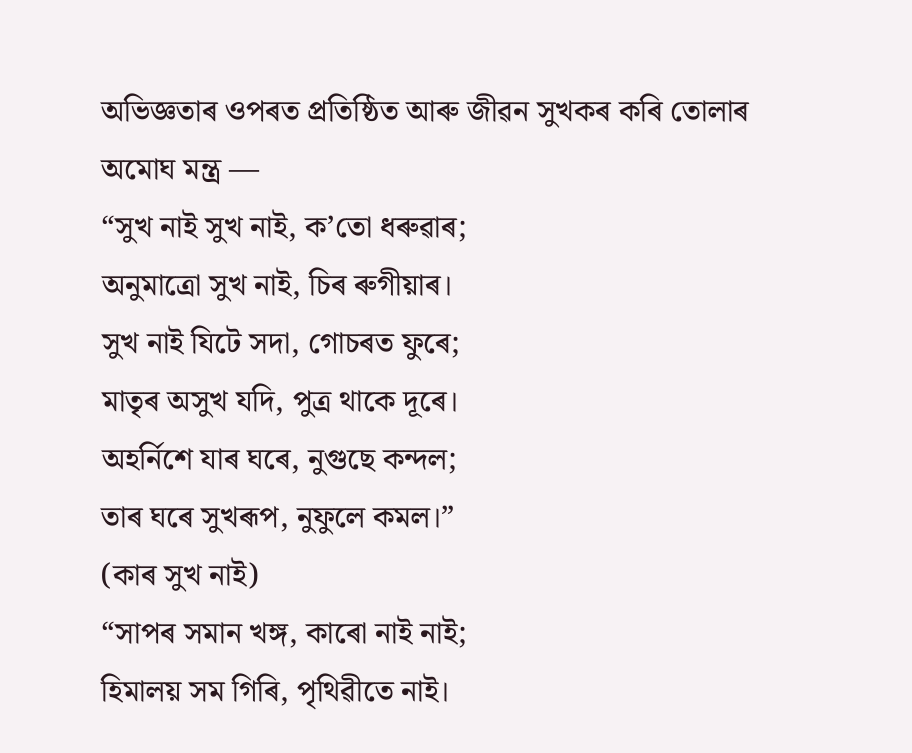অভিজ্ঞতাৰ ওপৰত প্ৰতিষ্ঠিত আৰু জীৱন সুখকৰ কৰি তোলাৰ অমোঘ মন্ত্ৰ —
“সুখ নাই সুখ নাই, ক’তো ধৰুৱাৰ;
অনুমাত্ৰো সুখ নাই, চিৰ ৰুগীয়াৰ।
সুখ নাই যিটে সদা, গোচৰত ফুৰে;
মাতৃৰ অসুখ যদি, পুত্ৰ থাকে দূৰে।
অহৰ্নিশে যাৰ ঘৰে, নুগুছে কন্দল;
তাৰ ঘৰে সুখৰূপ, নুফুলে কমল।”
(কাৰ সুখ নাই)
“সাপৰ সমান খঙ্গ, কাৰো নাই নাই;
হিমালয় সম গিৰি, পৃথিৱীতে নাই।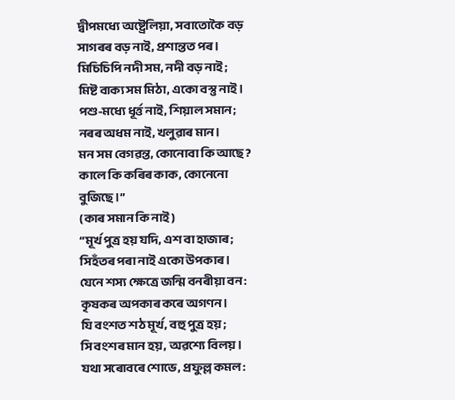দ্বীপমধ্যে অষ্ট্ৰেলিয়া, সবাতোকৈ বড়
সাগৰৰ বড় নাই, প্ৰশান্তত পৰ।
মিচিচিপি নদী সম, নদী বড় নাই;
মিষ্ট বাক্য সম মিঠা, একো বস্তু নাই।
পশু-মধ্যে ধূৰ্ত্ত নাই, শিয়াল সমান;
নৰৰ অধম নাই, খলুৱাৰ মান।
মন সম বেগৱন্ত, কোনোবা কি আছে?
কালে কি কৰিৰ কাক, কোনেনো বুজিছে।”
(কাৰ সমান কি নাই)
“মূৰ্খ পুত্ৰ হয় যদি, এশ বা হাজাৰ;
সিহঁতৰ পৰা নাই একো উপকাৰ।
যেনে শস্য ক্ষেত্ৰে জন্মি বনৰীয়া বন :
কৃষকৰ অপকাৰ কৰে অগণন।
যি বংশত শঠ মূৰ্খ, বহু পুত্ৰ হয়;
সি বংশৰ মান হয়, অৱশ্যে বিলয়।
যথা সৰোবৰে শোভে, প্ৰফুল্ল কমল: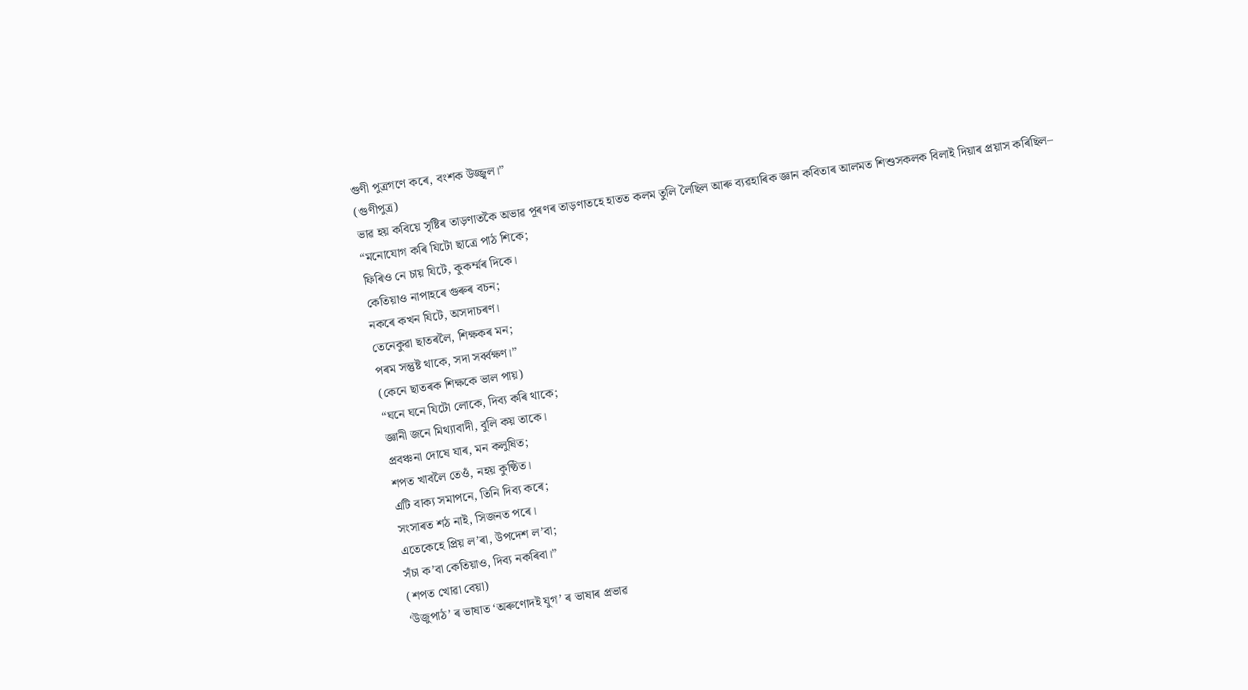গুণী পুত্ৰগণে কৰে, বংশক উজ্জ্বল।”
(গুণীপুত্ৰ)
ভাৱ হয় কবিয়ে সৃষ্টিৰ তাড়ণাতকৈ অভাৱ পূৰণৰ তাড়ণাতহে হাতত কলম তুলি লৈছিল আৰু ব্যৱহাৰিক জ্ঞান কবিতাৰ আলমত শিশুসকলক বিলাই দিয়াৰ প্ৰয়াস কৰিছিল–
“মনোযোগ কৰি যিটো ছাত্ৰে পাঠ শিকে;
ফিৰিও নে চায় যিটে, কুকৰ্ম্মৰ দিকে।
কেতিয়াও নাপাহৰে গুৰুৰ বচন;
নকৰে কখন যিটে, অসদাচৰণ।
তেনেকুৱা ছাতৰলৈ, শিক্ষকৰ মন;
পৰম সন্তুষ্ট থাকে, সদা সৰ্ব্বক্ষণ।”
(কেনে ছাতৰক শিক্ষকে ভাল পায়)
“ঘনে ঘনে যিটো লোকে, দিব্য কৰি থাকে;
জ্ঞানী জনে মিথ্যাবাদী, বুলি কয় তাকে।
প্ৰবঞ্চনা দোষে যাৰ, মন কলুষিত;
শপত খাবলৈ তেওঁ, নহয় কুণ্ঠিত।
এটি বাক্য সমাপনে, তিনি দিব্য কৰে;
সংসাৰত শঠ নাই, সিজনত পৰে।
এতেকেহে প্ৰিয় ল’ৰা, উপদেশ ল’বা;
সঁচা ক’বা কেতিয়াও, দিব্য নকৰিবা।”
(শপত খোৱা বেয়া)
‘উজুপাঠ’ ৰ ভাষাত ‘অৰুণোদই যুগ’ ৰ ভাষাৰ প্ৰভাৱ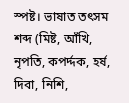স্পষ্ট। ভাষাত তৎসম শব্দ (মিষ্ট, আঁখি, নৃপতি, কপৰ্দ্দক, হৰ্ষ, দিবা, নিশি,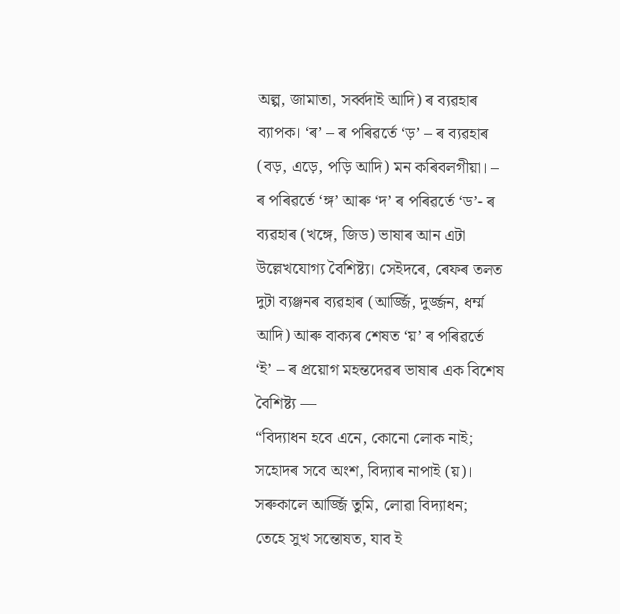অল্প, জামাতা, সৰ্ব্বদাই আদি) ৰ ব্যৱহাৰ ব্যাপক। ‘ৰ’ – ৰ পৰিৱৰ্তে ‘ড়’ – ৰ ব্যৱহাৰ (বড়, এড়ে, পড়ি আদি) মন কৰিবলগীয়া। – ৰ পৰিৱৰ্তে ‘ঙ্গ’ আৰু ‘দ’ ৰ পৰিৱৰ্তে ‘ড’- ৰ ব্যৱহাৰ (খঙ্গে, জিড) ভাষাৰ আন এটা উল্লেখযোগ্য বৈশিষ্ট্য। সেইদৰে, ৰেফৰ তলত দুটা ব্যঞ্জনৰ ব্যৱহাৰ (আৰ্জ্জি, দুৰ্জ্জন, ধৰ্ম্ম আদি) আৰু বাক্যৰ শেষত ‘য়’ ৰ পৰিৱৰ্তে ‘ই’ – ৰ প্ৰয়োগ মহন্তদেৱৰ ভাষাৰ এক বিশেষ বৈশিষ্ট্য —
“বিদ্যাধন হবে এনে, কোনো লোক নাই;
সহোদৰ সবে অংশ, বিদ্যাৰ নাপাই (য়)।
সৰুকালে আৰ্জ্জি তুমি, লোৱা বিদ্যাধন;
তেহে সুখ সন্তোষত, যাব ই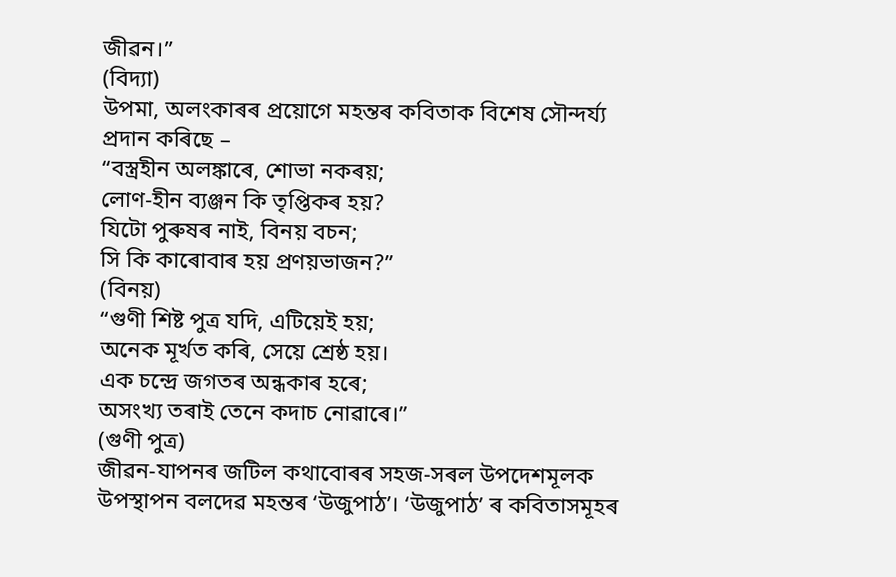জীৱন।”
(বিদ্যা)
উপমা, অলংকাৰৰ প্ৰয়োগে মহন্তৰ কবিতাক বিশেষ সৌন্দৰ্য্য প্ৰদান কৰিছে –
“বস্ত্ৰহীন অলঙ্কাৰে, শোভা নকৰয়;
লোণ-হীন ব্যঞ্জন কি তৃপ্তিকৰ হয়?
যিটো পুৰুষৰ নাই, বিনয় বচন;
সি কি কাৰোবাৰ হয় প্ৰণয়ভাজন?”
(বিনয়)
“গুণী শিষ্ট পুত্ৰ যদি, এটিয়েই হয়;
অনেক মূৰ্খত কৰি, সেয়ে শ্ৰেষ্ঠ হয়।
এক চন্দ্ৰে জগতৰ অন্ধকাৰ হৰে;
অসংখ্য তৰাই তেনে কদাচ নোৱাৰে।”
(গুণী পুত্ৰ)
জীৱন-যাপনৰ জটিল কথাবোৰৰ সহজ-সৰল উপদেশমূলক উপস্থাপন বলদেৱ মহন্তৰ ‘উজুপাঠ’। ‘উজুপাঠ’ ৰ কবিতাসমূহৰ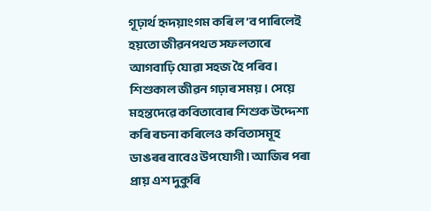গূঢ়াৰ্থ হৃদয়াংগম কৰি ল’ব পাৰিলেই হয়তো জীৱনপথত সফলতাৰে আগবাঢ়ি যোৱা সহজ হৈ পৰিব। শিশুকাল জীৱন গঢ়াৰ সময়। সেয়ে মহন্তদেৱে কবিতাবোৰ শিশুক উদ্দেশ্য কৰি ৰচনা কৰিলেও কবিতাসমূহ ডাঙৰৰ বাবেও উপযোগী। আজিৰ পৰা প্ৰায় এশ দুকুৰি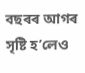বছৰৰ আগৰ সৃষ্টি হ’লেও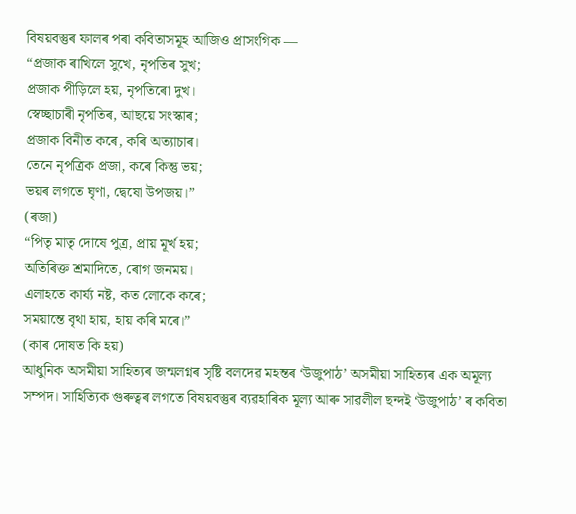বিষয়বস্তুৰ ফালৰ পৰা কবিতাসমূহ আজিও প্ৰাসংগিক —
“প্ৰজাক ৰাখিলে সুখে, নৃপতিৰ সুখ;
প্ৰজাক পীড়িলে হয়, নৃপতিৰো দুখ।
স্বেচ্ছাচাৰী নৃপতিৰ, আছয়ে সংস্কাৰ;
প্ৰজাক বিনীত কৰে, কৰি অত্যাচাৰ।
তেনে নৃপত্ৰিক প্ৰজা, কৰে কিন্তু ভয়;
ভয়ৰ লগতে ঘৃণা, দ্বেষো উপজয়।”
(ৰজা)
“পিতৃ মাতৃ দোষে পুত্ৰ, প্ৰায় মূৰ্খ হয়;
অতিৰিক্ত শ্ৰমাদিতে, ৰোগ জনময়।
এলাহতে কাৰ্য্য নষ্ট, কত লোকে কৰে;
সময়ান্তে বৃথা হায়, হায় কৰি মৰে।”
(কাৰ দোষত কি হয়)
আধুনিক অসমীয়া সাহিত্যৰ জন্মলগ্নৰ সৃষ্টি বলদেৱ মহন্তৰ ‘উজুপাঠ’ অসমীয়া সাহিত্যৰ এক অমূল্য সম্পদ। সাহিত্যিক গুৰুত্বৰ লগতে বিষয়বস্তুৰ ব্যৱহাৰিক মূল্য আৰু সাৱলীল ছন্দই ‘উজুপাঠ’ ৰ কবিতা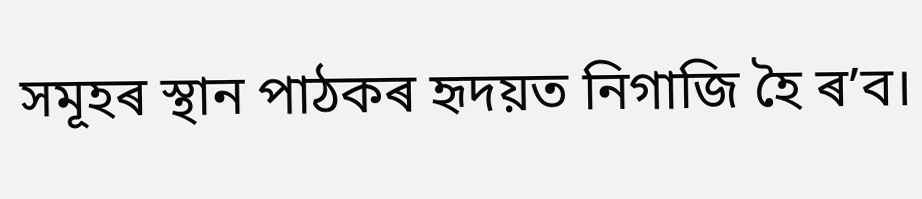সমূহৰ স্থান পাঠকৰ হৃদয়ত নিগাজি হৈ ৰ’ব।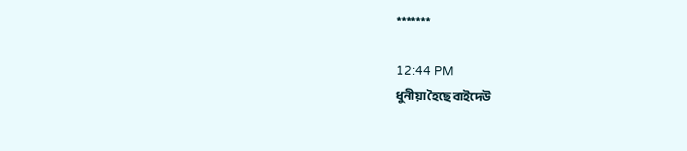*******

12:44 PM
ধুনীয়া হৈছে বাইদেউ